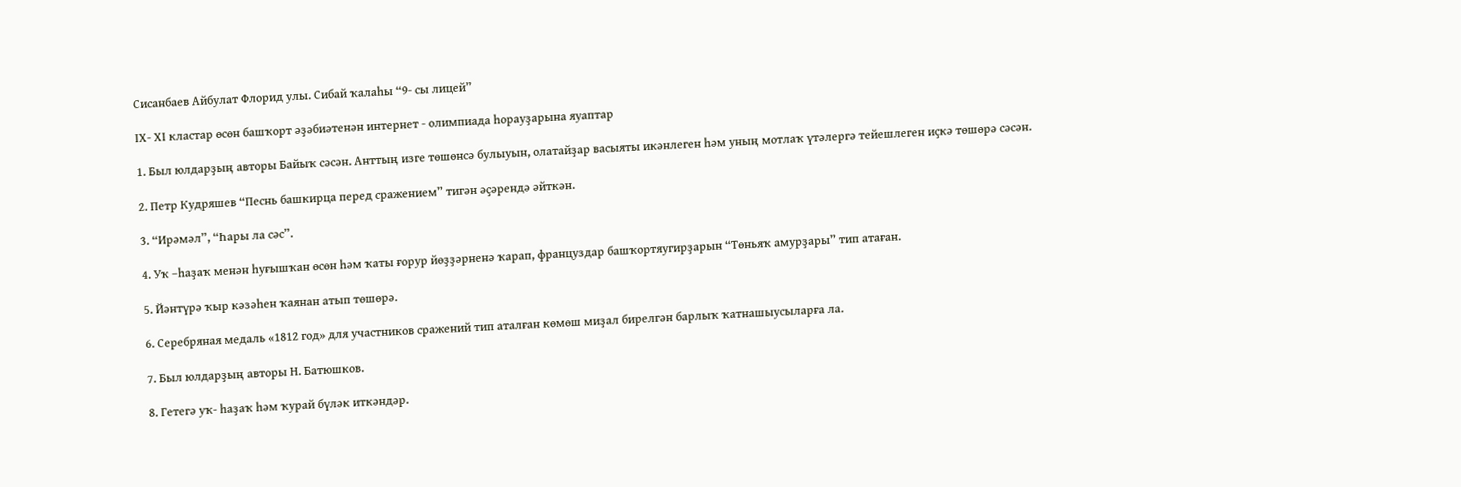Сисанбаев Айбулат Флорид улы. Сибай ҡалаһы “9- сы лицей”

IХ- ХI кластар өсөн башҡорт әҙәбиәтенән интернет - олимпиада һорауҙарына яуаптар

1. Был юлдарҙың авторы Байыҡ сәсән. Анттың изге төшөнсә булыуын, олатайҙар васыяты икәнлеген һәм уның мотлаҡ үтәлергә тейешлеген иҫкә төшөрә сәсән.

2. Петр Кудряшев “Песнь башкирца перед сражением” тигән әҫәрендә әйткән.

3. “Ирәмәл”, “Һары ла сәс”.

4. Уҡ –һаҙаҡ менән һуғышҡан өсөн һәм ҡаты ғорур йөҙҙәрненә ҡарап, француздар башҡортяугирҙарын “Төньяҡ амурҙары” тип атаған.

5. Йәнтүрә ҡыр кәзәһен ҡаянан атып төшөрә.

6. Серебряная медаль «1812 год» для участников сражений тип аталған көмөш миҙал бирелгән барлыҡ ҡатнашыусыларға ла.

7. Был юлдарҙың авторы Н. Батюшков.

8. Гетегә уҡ- һаҙаҡ һәм ҡурай бүләк иткәндәр.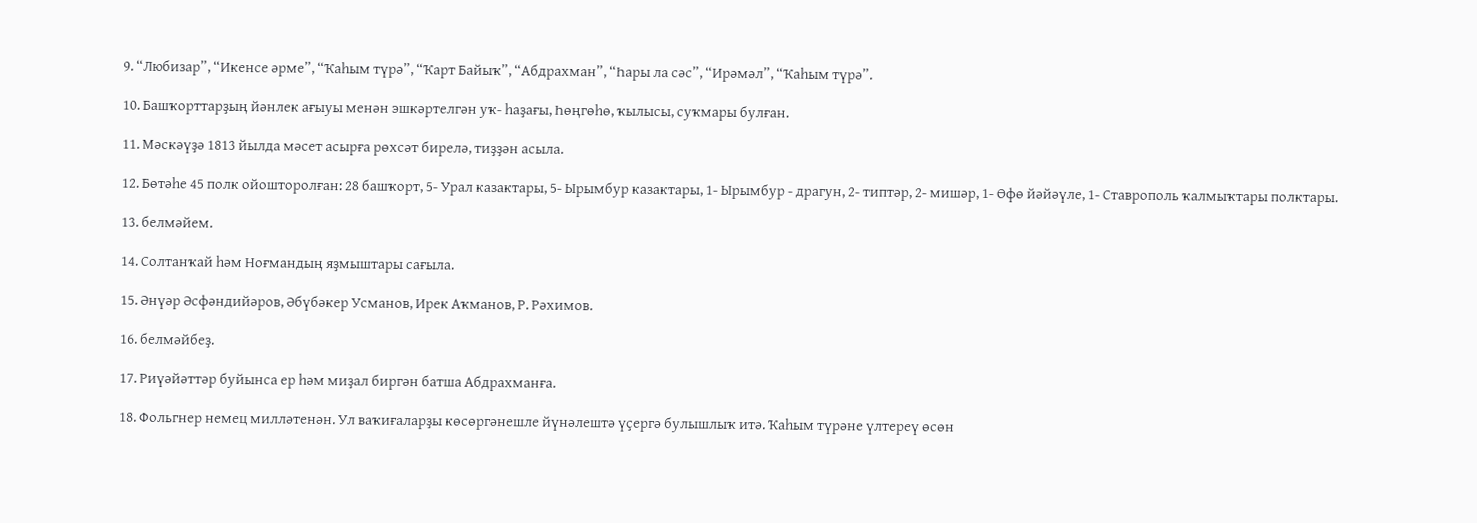9. “Любизар”, “Икенсе әрме”, “Ҡаһым түрә”, “Ҡарт Байыҡ”, “Абдрахман”, “Һары ла сәс”, “Ирәмәл”, “Ҡаһым түрә”.

10. Башҡорттарҙың йәнлек ағыуы менән эшкәртелгән уҡ- һаҙағы, Һөңгөһө, ҡылысы, суҡмары булған.

11. Мәскәүҙә 1813 йылда мәсет асырға рөхсәт бирелә, тиҙҙән асыла.

12. Бөтәһе 45 полк ойошторолған: 28 башҡорт, 5- Урал казактары, 5- Ырымбур казактары, 1- Ырымбур - драгун, 2- типтәр, 2- мишәр, 1- Өфө йәйәүле, 1- Ставрополь ҡалмыҡтары полктары.

13. белмәйем.

14. Солтанҡай һәм Ноғмандың яҙмыштары сағыла.

15. Әнүәр Әсфәндийәров, Әбүбәкер Усманов, Ирек Аҡманов, Р. Рәхимов.

16. белмәйбеҙ.

17. Риүәйәттәр буйынса ер һәм миҙал биргән батша Абдрахманға.

18. Фольгнер немец милләтенән. Ул ваҡиғаларҙы көсөргәнешле йүнәлештә үҫергә булышлыҡ итә. Ҡаһым түрәне үлтереү өсөн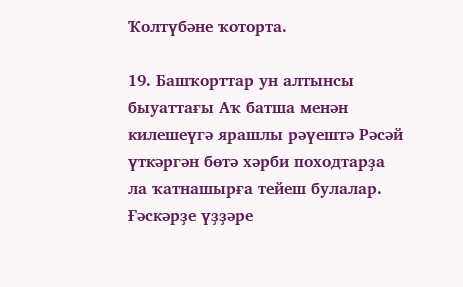Ҡолтүбәне ҡоторта.

19. Башҡорттар ун алтынсы быуаттағы Аҡ батша менән килешеүгә ярашлы рәүештә Рәсәй үткәргән бөтә хәрби походтарҙа ла ҡатнашырға тейеш булалар. Ғәскәрҙе үҙҙәре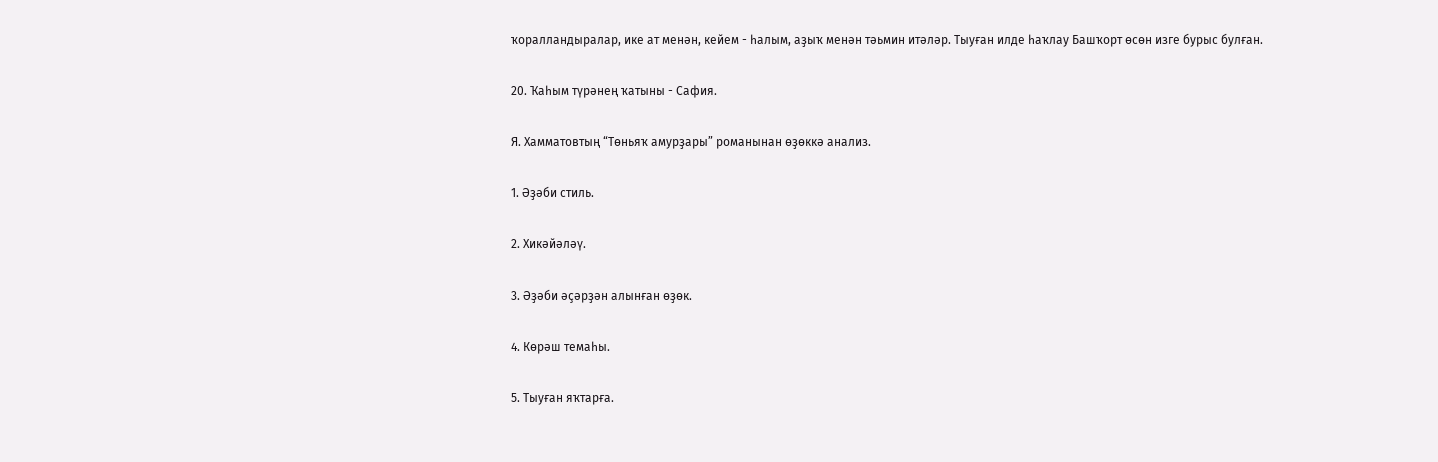ҡоралландыралар, ике ат менән, кейем - һалым, аҙыҡ менән тәьмин итәләр. Тыуған илде һаҡлау Башҡорт өсөн изге бурыс булған.

20. Ҡаһым түрәнең ҡатыны - Сафия.

Я. Хамматовтың “Төньяҡ амурҙары” романынан өҙөккә анализ.

1. Әҙәби стиль.

2. Хикәйәләү.

3. Әҙәби әҫәрҙән алынған өҙөк.

4. Көрәш темаһы.

5. Тыуған яҡтарға.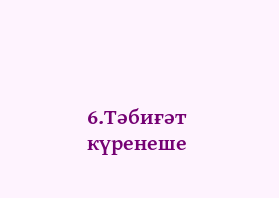6.Тәбиғәт күренеше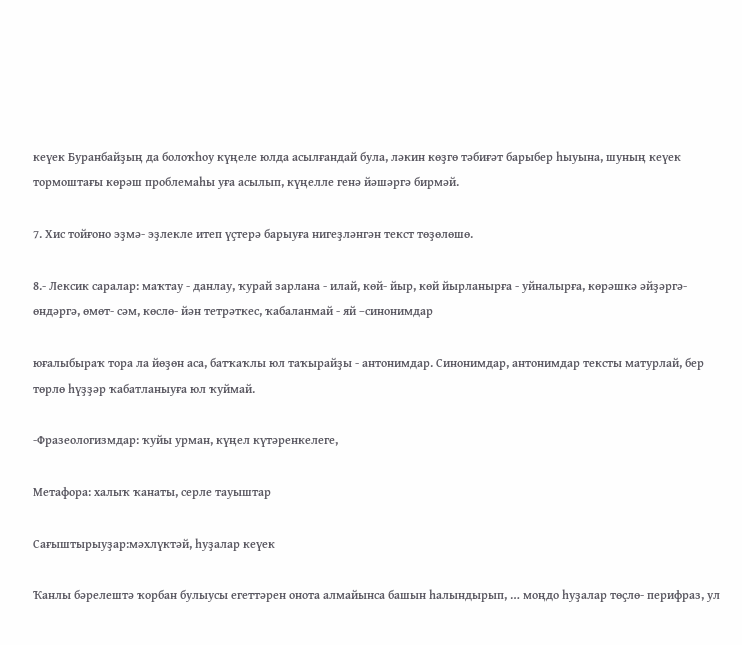кеүек Буранбайҙың да болоҡһоу күңеле юлда асылғандай була, ләкин көҙгө тәбиғәт барыбер һыуына, шуның кеүек тормоштағы көрәш проблемаһы уға асылып, күңелле генә йәшәргә бирмәй.

7. Хис тойғоно эҙмә- эҙлекле итеп үҫтерә барыуға нигеҙләнгән текст төҙөлөшө.

8.- Лексик саралар: маҡтау - данлау, ҡурай зарлана - илай, көй- йыр, көй йырланырға - уйналырға, көрәшкә әйҙәргә- өндәргә, өмөт- сәм, көслө- йән тетрәткес, ҡабаланмай - яй –синонимдар

юғалыбыраҡ тора ла йөҙөн аса, батҡаҡлы юл таҡырайҙы - антонимдар. Синонимдар, антонимдар тексты матурлай, бер төрлө һүҙҙәр ҡабатланыуға юл ҡуймай.

-Фразеологизмдар: ҡуйы урман, күңел күтәренкелеге,

Метафора: халыҡ ҡанаты, серле тауыштар

Сағыштырыуҙар:мәхлүктәй, һуҙалар кеүек

Ҡанлы бәрелештә ҡорбан булыусы егеттәрен онота алмайынса башын һалындырып, … моңдо һуҙалар төҫлө- перифраз, ул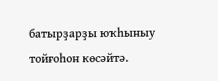батырҙарҙы юҡһыныу тойғоһон көсәйтә.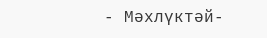- Мәхлүктәй-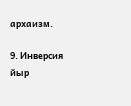архаизм.

9. Инверсия йыр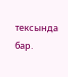тексында бар.